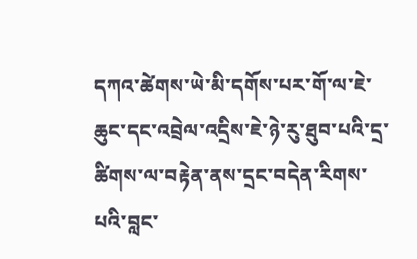དཀའ་ཚེགས་ཡེ་མི་དགོས་པར་གོ་ལ་ཇེ་ཆུང་དང་འབྲེལ་འདྲིས་ཇེ་ཉེ་རུ་ཐུབ་པའི་དྲ་ཚིགས་ལ་བརྟེན་ནས་དྲང་བདེན་རིགས་པའི་བླང་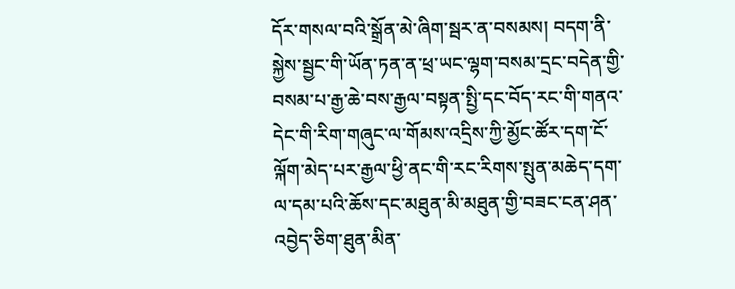དོར་གསལ་བའི་སྒྲོན་མེ་ཞིག་སྦར་ན་བསམས། བདག་ནི་སྐྱེས་སྦྱང་གི་ཡོན་ཏན་ན་ཕྲ་ཡང་ལྷག་བསམ་དྲང་བདེན་གྱི་བསམ་པ་རྒྱ་ཆེ་བས་རྒྱལ་བསྟན་སྤྱི་དང་བོད་རང་གི་གནའ་དེང་གི་རིག་གཞུང་ལ་གོམས་འདྲིས་ཀྱི་མྱོང་ཚོར་དག་ངོ་ལྐོག་མེད་པར་རྒྱལ་ཕྱི་ནང་གི་རང་རིགས་སྤུན་མཆེད་དག་ལ་དམ་པའི་ཆོས་དང་མཐུན་མི་མཐུན་གྱི་བཟང་ངན་ཤན་འབྱེད་ཅིག་ཐུན་མིན་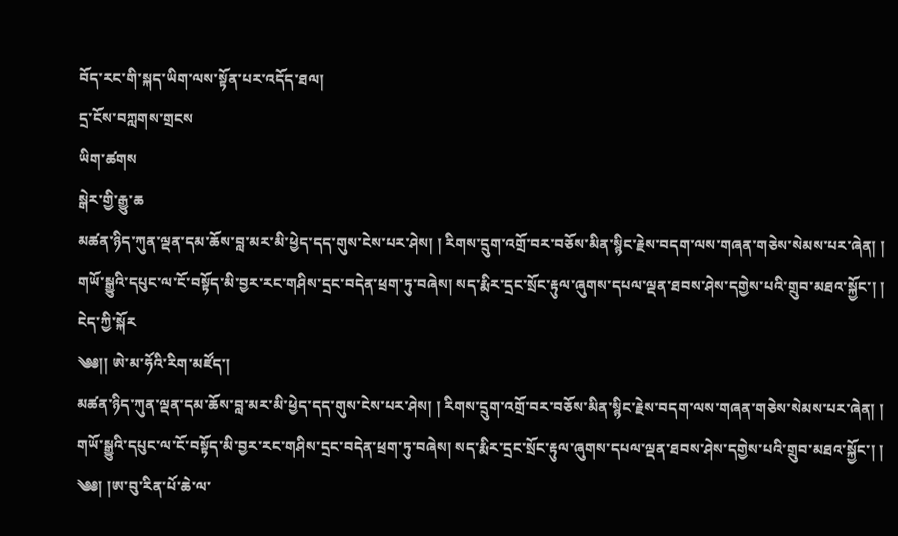བོད་རང་གི་སྐད་ཡིག་ལས་སྟོན་པར་འདོད་ཐལ།
དྲ་ངོས་བཀླགས་གྲངས
ཡིག་ཚགས
སྒེར་གྱི་རྒྱུ་ཆ
མཚན་ཉིད་ཀུན་ལྡན་དམ་ཆོས་བླ་མར་མི་ཕྱེད་དད་གུས་ངེས་པར་ཤེས། ། རིགས་དྲུག་འགྲོ་བར་བཅོས་མིན་སྙིང་རྗེས་བདག་ལས་གཞན་གཅེས་སེམས་པར་ཞེན། ། གཡོ་སྒྱུའི་དཔུང་ལ་ངོ་བསྟོད་མི་བྱར་རང་གཤིས་དྲང་བདེན་ཕྲག་ཏུ་བཞེས། སད་རྨིར་དྲང་སྲོང་རྟུལ་ཞུགས་དཔལ་ལྡན་ཐབས་ཤེས་དགྱེས་པའི་གྲུབ་མཐའ་སྐྱོང་། །
ངེད་ཀྱི་སྐོར
༄༅།། ཨེ་མ་ཧོའི་རིག་མཛོད་།
མཚན་ཉིད་ཀུན་ལྡན་དམ་ཆོས་བླ་མར་མི་ཕྱེད་དད་གུས་ངེས་པར་ཤེས། ། རིགས་དྲུག་འགྲོ་བར་བཅོས་མིན་སྙིང་རྗེས་བདག་ལས་གཞན་གཅེས་སེམས་པར་ཞེན། ། གཡོ་སྒྱུའི་དཔུང་ལ་ངོ་བསྟོད་མི་བྱར་རང་གཤིས་དྲང་བདེན་ཕྲག་ཏུ་བཞེས། སད་རྨིར་དྲང་སྲོང་རྟུལ་ཞུགས་དཔལ་ལྡན་ཐབས་ཤེས་དགྱེས་པའི་གྲུབ་མཐའ་སྐྱོང་། །
༄༅། །ཨ་བུ་རིན་པོ་ཆེ་ལ་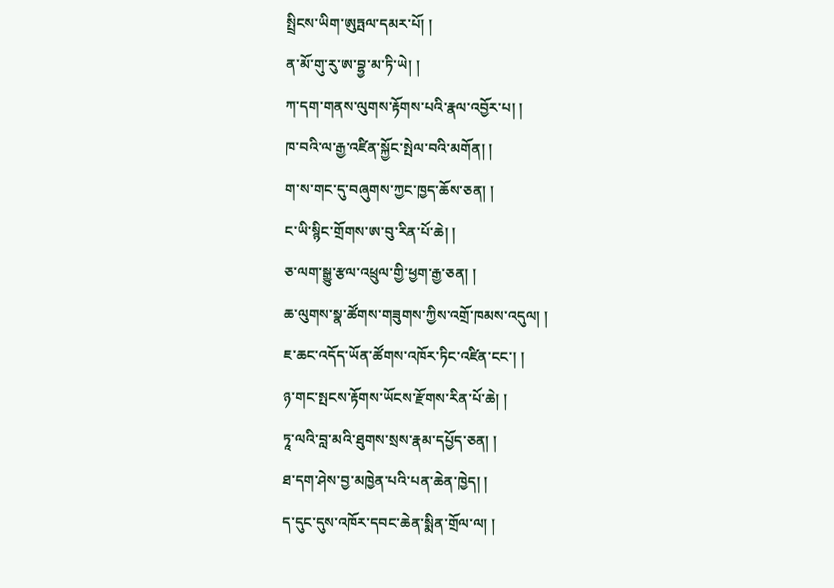སྤྲིངས་ཡིག་ཨུཏྤལ་དམར་པོ། །
ན་མོ་གུ་རུ་ཨ་བྷྱ་མ་ཏི་ཡེ། །
ཀ་དག་གནས་ལུགས་རྟོགས་པའི་རྣལ་འབྱོར་པ། །
ཁ་བའི་ལ་རྒྱ་འཛིན་སྐྱོང་སྤེལ་བའི་མགོན། །
ག་ས་གང་དུ་བཞུགས་ཀྱང་ཁྱད་ཆོས་ཅན། །
ང་ཡི་སྙིང་གྲོགས་ཨ་བུ་རིན་པོ་ཆེ། །
ཅ་ལག་སྒྱུ་རྩལ་འཕྲུལ་གྱི་ཕྱག་རྒྱ་ཅན། །
ཆ་ལུགས་སྣ་ཚོགས་གཟུགས་ཀྱིས་འགྲོ་ཁམས་འདུལ། །
ཇ་ཆང་འདོད་ཡོན་ཚོགས་འཁོར་ཏིང་འཛིན་ངང་། །
ཉ་གང་སྤངས་རྟོགས་ཡོངས་རྫོགས་རིན་པོ་ཆེ། །
ཏཱ་ལའི་བླ་མའི་ཐུགས་སྲས་རྣམ་དཔྱོད་ཅན། །
ཐ་དག་ཤེས་བྱ་མཁྱེན་པའི་པན་ཆེན་ཁྱེད། །
ད་དུང་དུས་འཁོར་དབང་ཆེན་སྨིན་གྲོལ་ལ། །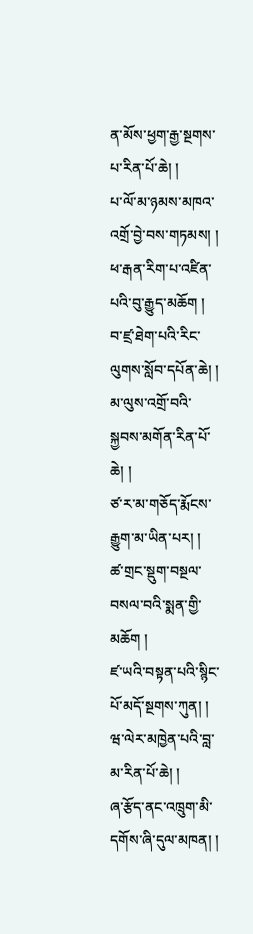ན་མོས་ཕྱག་རྒྱ་སྔགས་པ་རིན་པོ་ཆེ། །
པ་ལོ་མ་ཉམས་མཁའ་འགྲོ་བྱེ་བས་གཏམས། །
ཕ་རྒན་རིག་པ་འཛིན་པའི་བུ་རྒྱུད་མཆོག །
བ་ཛྲ་ཐེག་པའི་རིང་ལུགས་སློབ་དཔོན་ཆེ། །
མ་ལུས་འགྲོ་བའི་སྐྱབས་མགོན་རིན་པོ་ཆེ། །
ཙ་ར་མ་གཅོད་རྨོངས་རྒྱུག་མ་ཡིན་པར། །
ཚ་གྲང་སྡུག་བསྔལ་བསལ་བའི་སྨན་གྱི་མཆོག །
ཛ་ཡའི་བསྟན་པའི་སྙིང་པོ་མདོ་སྔགས་ཀུན། །
ཝ་ལེར་མཁྱེན་པའི་བླ་མ་རིན་པོ་ཆེ། །
ཞ་རྩོད་ནང་འཁྲུག་མི་དགོས་ཞི་དུལ་མཁན། །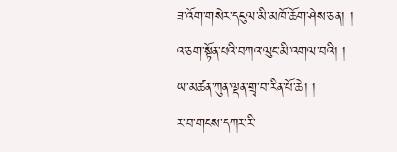ཟ་འོག་གསེར་དངུལ་མི་མཁོ་ཆོག་ཤེས་ཅན། །
འ་ཅག་སྟོན་པའི་བཀའ་ལུང་མི་འགལ་བའི། །
ཡ་མཚན་ཀུན་ལྡན་གྲྭ་བ་རིན་པོ་ཆེ། །
ར་བ་གངས་དཀར་རི་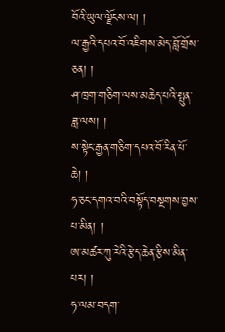བོའི་ཡུལ་ལྗོངས་ལ། །
ལ་རྒྱའི་དཔའ་བོ་འཇིགས་མེད་བློ་གྲོས་ཅན། །
ཤ་ཁྲག་གཅིག་ལས་མཆེད་པའི་སྤུན་ཟླ་ལས། །
ས་སྟེང་རྒྱན་གཅིག་དཔའ་བོ་རིན་པོ་ཆེ། །
ཧ་ཅང་དགའ་བའི་བསྟོད་བསྔགས་བྱས་པ་མིན། །
ཨ་མཚར་ཀུ་རེའི་རྩེད་ཆེན་རྩིས་མིན་པར། །
ཧ་ལམ་བདག་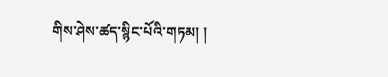གིས་ཤེས་ཚད་སྙིང་པོའི་གཏམ། །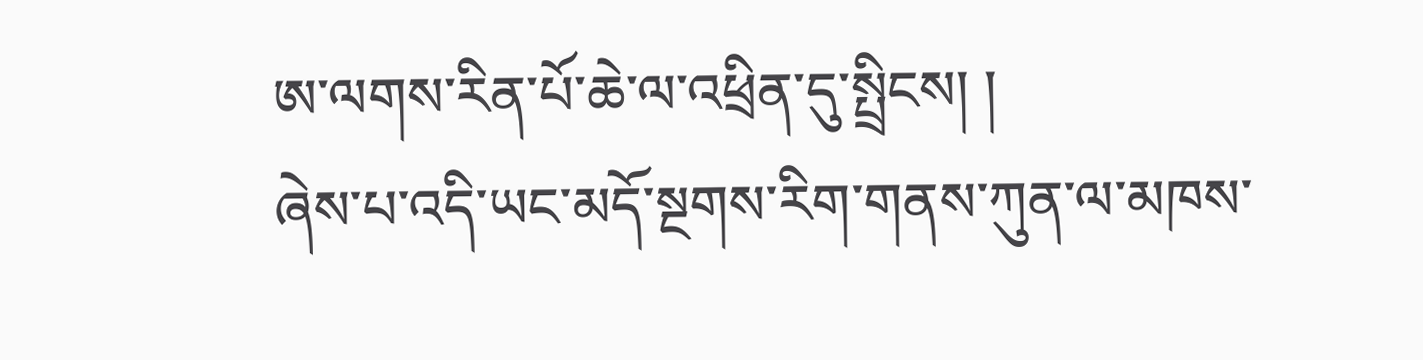ཨ་ལགས་རིན་པོ་ཆེ་ལ་འཕྲིན་དུ་སྤྲིངས། །
ཞེས་པ་འདི་ཡང་མདོ་སྔགས་རིག་གནས་ཀུན་ལ་མཁས་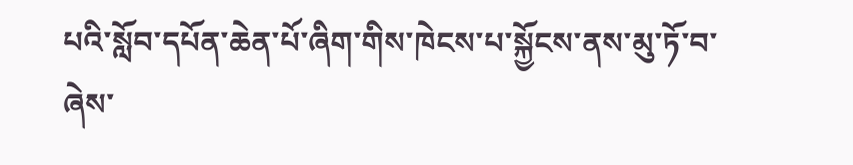པའི་སློབ་དཔོན་ཆེན་པོ་ཞིག་གིས་ཁེངས་པ་སྐྱོངས་ནས་མུ་ཏོ་བ་ཞེས་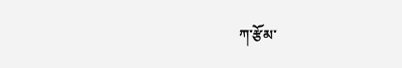ཀ་རྩོམ་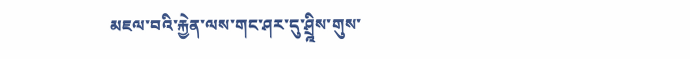མཇལ་བའི་རྐྱེན་ལས་གང་ཤར་དུ་ཤྲྰིས་གུས་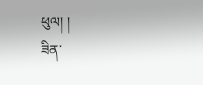ཕུལ། །
ཟིན་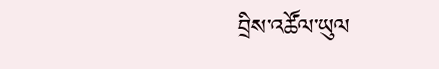བྲིས་འཚོལ་ཡུལ